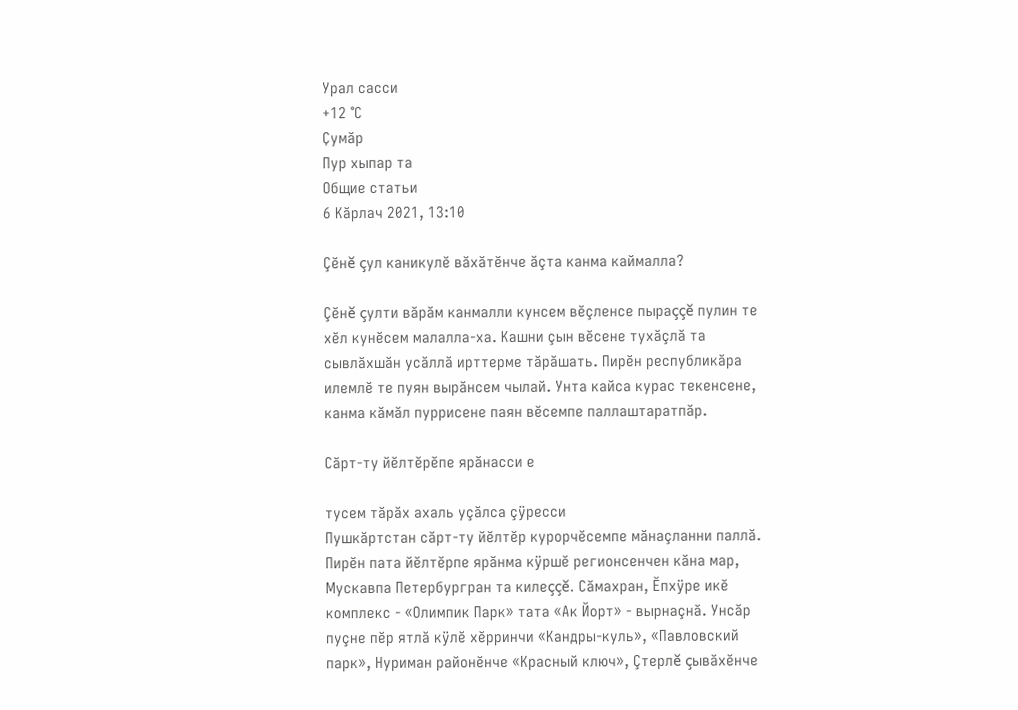Урал сасси
+12 °С
Ҫумӑр
Пур хыпар та
Общие статьи
6 Кӑрлач 2021, 13:10

Çĕнĕ çул каникулĕ вăхăтĕнче ăçта канма каймалла?

Çĕнĕ çулти вăрăм канмалли кунсем вĕçленсе пыраççĕ пулин те хĕл кунĕсем малалла-ха. Кашни çын вĕсене тухăçлă та сывлăхшăн усăллă ирттерме тăрăшать. Пирĕн республикăра илемлĕ те пуян вырăнсем чылай. Унта кайса курас текенсене‚ канма кăмăл пуррисене паян вĕсемпе паллаштаратпăр.

Сăрт-ту йĕлтĕрĕпе ярăнасси е

тусем тăрăх ахаль уçăлса çÿресси
Пушкăртстан сăрт-ту йĕлтĕр курорчĕсемпе мăнаçланни паллă. Пирĕн пата йĕлтĕрпе ярăнма кÿршĕ регионсенчен кăна мар‚ Мускавпа Петербургран та килеççĕ. Сăмахран‚ Ĕпхÿре икĕ комплекс - «Олимпик Парк» тата «Ак Йорт» - вырнаçнă. Унсăр пуçне пĕр ятлă кÿлĕ хĕрринчи «Кандры-куль»‚ «Павловский парк», Нуриман районĕнче «Красный ключ»‚ Çтерлĕ çывăхĕнче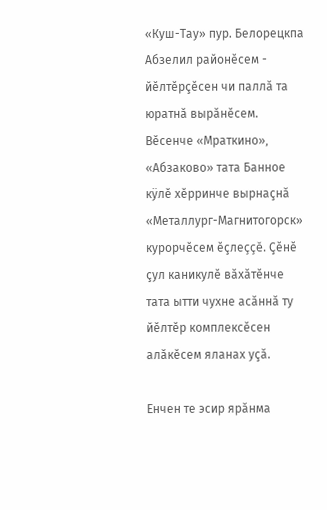«Куш-Тау» пур. Белорецкпа Абзелил районĕсем - йĕлтĕрçĕсен чи паллă та юратнă вырăнĕсем. Вĕсенче «Мраткино»‚ «Абзаково» тата Банное кÿлĕ хĕрринче вырнаçнă «Металлург-Магнитогорск» курорчĕсем ĕçлеççĕ. Çĕнĕ çул каникулĕ вăхăтĕнче тата ытти чухне асăннă ту йĕлтĕр комплексĕсен алăкĕсем яланах уçă.

Енчен те эсир ярăнма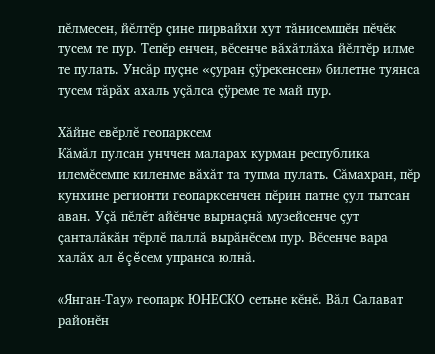пĕлмесен‚ йĕлтĕр çине пирвайхи хут тăнисемшĕн пĕчĕк тусем те пур. Тепĕр енчен‚ вĕсенче вăхăтлăха йĕлтĕр илме те пулать. Унсăр пуçне «çуран çÿрекенсен» билетне туянса тусем тăрăх ахаль уçăлса çÿреме те май пур.

Хăйне евĕрлĕ геопарксем
Кăмăл пулсан унччен маларах курман республика илемĕсемпе киленме вăхăт та тупма пулать. Сăмахран‚ пĕр кунхине регионти геопарксенчен пĕрин патне çул тытсан аван. Уçă пĕлĕт айĕнче вырнаçнă музейсенче çут çанталăкăн тĕрлĕ паллă вырăнĕсем пур. Вĕсенче вара халăх ал ĕçĕсем упранса юлнă.

«Янган-Тау» геопарк ЮНЕСКО сетьне кĕнĕ. Вăл Салават районĕн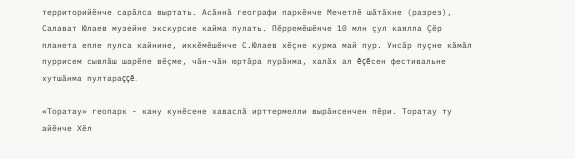территорийĕнче сарăлса выртать. Асăннă географи паркĕнче Мечетлĕ шăтăкне (разрез)‚ Салават Юлаев музейне экскурсие кайма пулать. Пĕрремĕшĕнче 10 млн çул каялла Çĕр планета епле пулса кайнине‚ иккĕмĕшĕнче С.Юлаев хĕçне курма май пур. Унсăр пуçне кăмăл пуррисем сывлăш шарĕпе вĕçме‚ чăн-чăн юртăра пурăнма‚ халăх ал ĕçĕсен фестивальне хутшăнма пултараççĕ.

«Торатау» геопарк - кану кунĕсене хаваслă ирттермелли вырăнсенчен пĕри. Торатау ту айĕнче Хĕл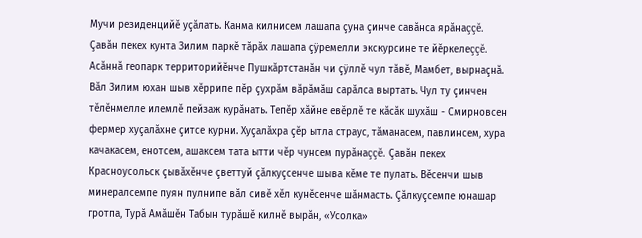Мучи резиденцийĕ уçăлать. Канма килнисем лашапа çуна çинче савăнса ярăнаççĕ. Çавăн пекех кунта Зилим паркĕ тăрăх лашапа çÿремелли экскурсине те йĕркелеççĕ. Асăннă геопарк территорийĕнче Пушкăртстанăн чи çÿллĕ чул тăвĕ‚ Мамбет‚ вырнаçнă. Вăл Зилим юхан шыв хĕррипе пĕр çухрăм вăрăмăш сарăлса выртать. Чул ту çинчен тĕлĕнмелле илемлĕ пейзаж курăнать. Тепĕр хăйне евĕрлĕ те кăсăк шухăш - Смирновсен фермер хуçалăхне çитсе курни. Хуçалăхра çĕр ытла страус‚ тăманасем‚ павлинсем‚ хура качакасем‚ енотсем‚ ашаксем тата ытти чĕр чунсем пурăнаççĕ. Çавăн пекех Красноусольск çывăхĕнче çветтуй çăлкуçсенче шыва кĕме те пулать. Вĕсенчи шыв минералсемпе пуян пулнипе вăл сивĕ хĕл кунĕсенче шăнмасть. Çăлкуçсемпе юнашар гротпа‚ Турă Амăшĕн Табын турăшĕ килнĕ вырăн‚ «Усолка»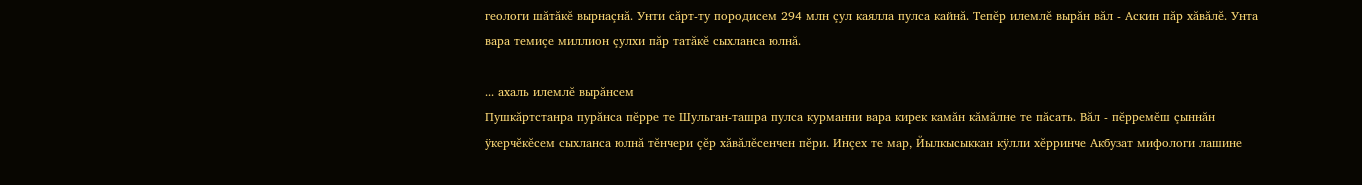геологи шăтăкĕ вырнаçнă. Унти сăрт-ту породисем 294 млн çул каялла пулса кайнă. Тепĕр илемлĕ вырăн вăл - Аскин пăр хăвăлĕ. Унта вара темиçе миллион çулхи пăр татăкĕ сыхланса юлнă.

... ахаль илемлĕ вырăнсем
Пушкăртстанра пурăнса пĕрре те Шульган-ташра пулса курманни вара кирек камăн кăмăлне те пăсать. Вăл - пĕрремĕш çыннăн ÿкерчĕкĕсем сыхланса юлнă тĕнчери çĕр хăвăлĕсенчен пĕри. Инçех те мар‚ Йылкысыккан кÿлли хĕрринче Акбузат мифологи лашине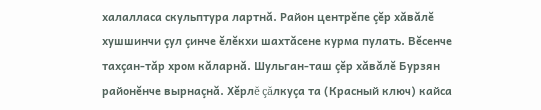халалласа скульптура лартнă. Район центрĕпе çĕр хăвăлĕ хушшинчи çул çинче ĕлĕкхи шахтăсене курма пулать. Вĕсенче тахçан-тăр хром кăларнă. Шульган-таш çĕр хăвăлĕ Бурзян районĕнче вырнаçнă. Хĕрлĕ çăлкуçа та (Красный ключ) кайса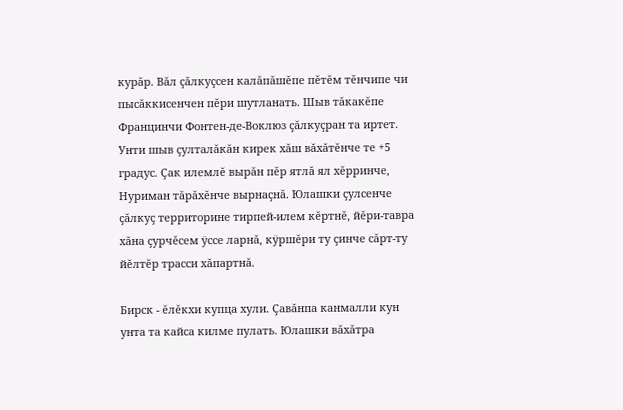курăр. Вăл çăлкуçсен калăпăшĕпе пĕтĕм тĕнчипе чи пысăккисенчен пĕри шутланать. Шыв тăкакĕпе Францинчи Фонтен-де-Воклюз çăлкуçран та иртет. Унти шыв çулталăкăн кирек хăш вăхăтĕнче те +5 градус. Çак илемлĕ вырăн пĕр ятлă ял хĕрринче‚ Нуриман тăрăхĕнче вырнаçнă. Юлашки çулсенче çăлкуç территорине тирпей-илем кĕртнĕ‚ йĕри-тавра хăна çурчĕсем ÿссе ларнă‚ кÿршĕри ту çинче сăрт-ту йĕлтĕр трасси хăпартнă.

Бирск - ĕлĕкхи купца хули. Çавăнпа канмалли кун унта та кайса килме пулать. Юлашки вăхăтра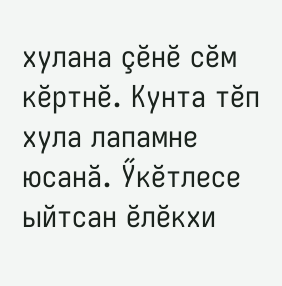хулана çĕнĕ сĕм кĕртнĕ. Кунта тĕп хула лапамне юсанă. Ӳкĕтлесе ыйтсан ĕлĕкхи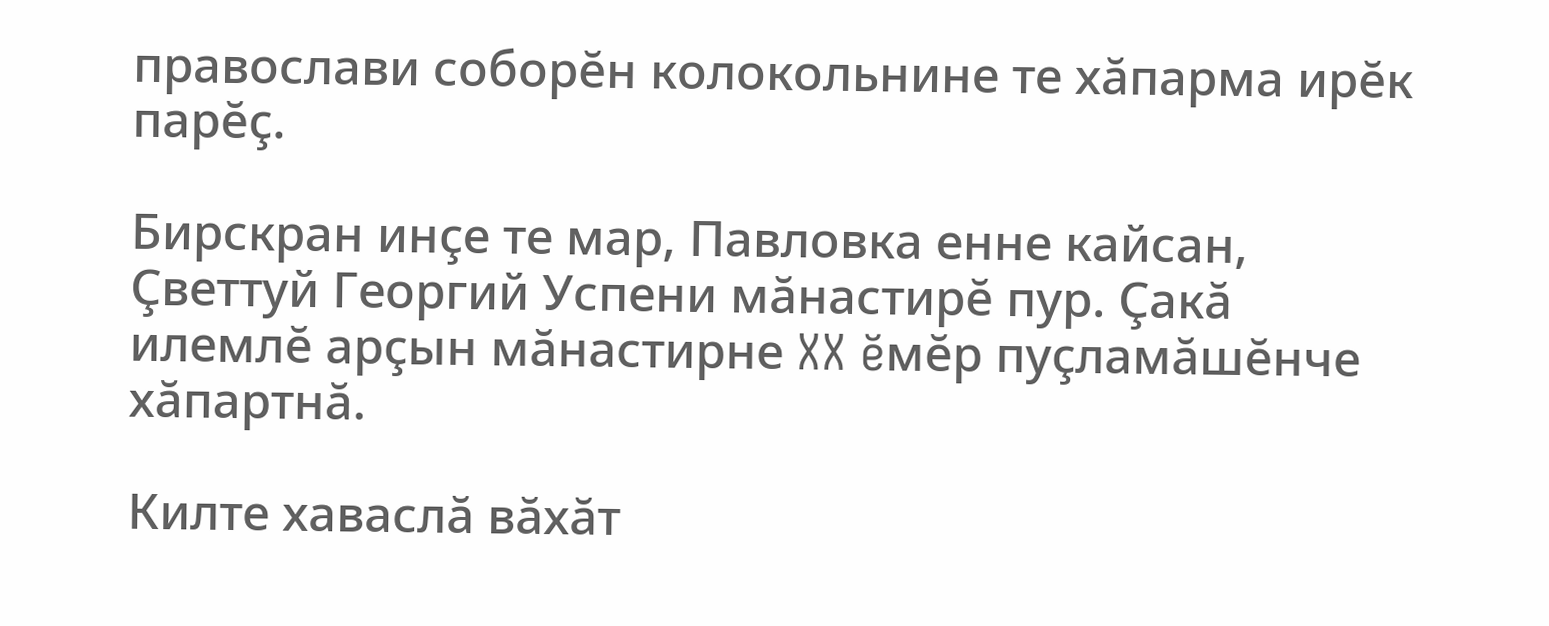православи соборĕн колокольнине те хăпарма ирĕк парĕç.

Бирскран инçе те мар‚ Павловка енне кайсан‚ Çветтуй Георгий Успени мăнастирĕ пур. Çакă илемлĕ арçын мăнастирне XX ĕмĕр пуçламăшĕнче хăпартнă.

Килте хаваслă вăхăт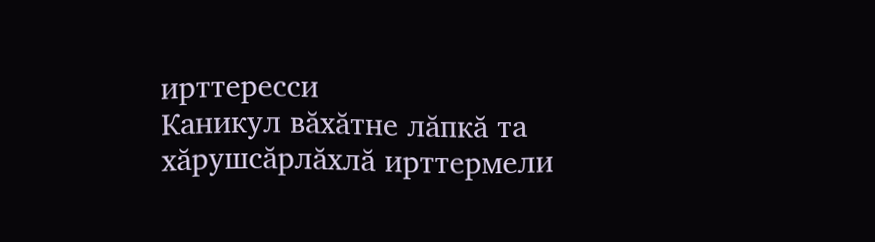ирттересси
Каникул вăхăтне лăпкă та хăрушсăрлăхлă ирттермели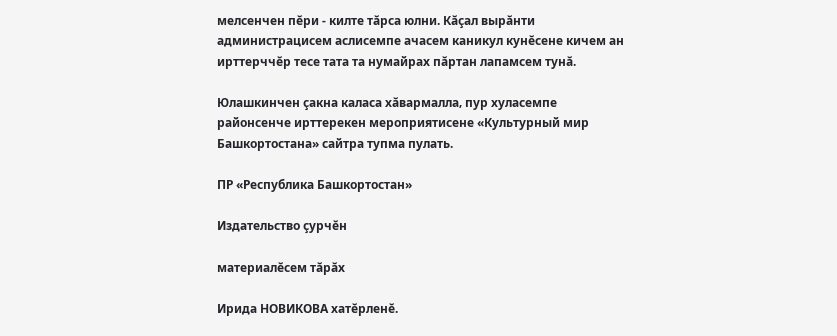мелсенчен пĕри - килте тăрса юлни. Кăçал вырăнти администрацисем аслисемпе ачасем каникул кунĕсене кичем ан ирттерччĕр тесе тата та нумайрах пăртан лапамсем тунă.

Юлашкинчен çакна каласа хăвармалла‚ пур хуласемпе районсенче ирттерекен мероприятисене «Культурный мир Башкортостана» сайтра тупма пулать.

ПР «Республика Башкортостан»

Издательство çурчĕн

материалĕсем тăрăх

Ирида НОВИКОВА хатĕрленĕ.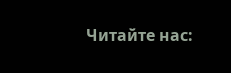Читайте нас: